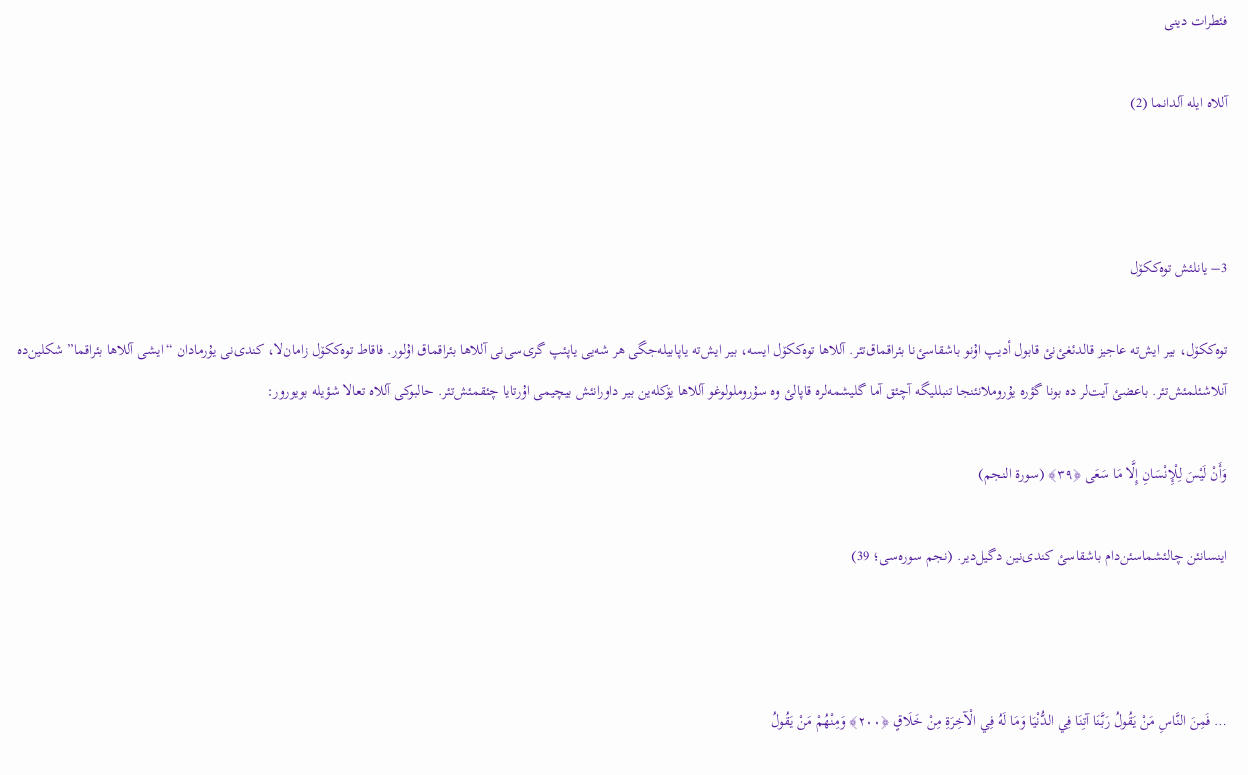فئطرات دینی

آللاە ایلە آلدانما (2)



3– یانلئش توەککۆل

توەککۆل، بیر ایش‌تە عاجیز قالدئغئ‌نئ قابول أدیپ اۇنو باشقاسئ‌نا بئراقماق‌تئر. آللاها توەککۆل ایسە، بیر ایش‌تە یاپابیلەجگی هر شەیی یاپئپ گری‌سی‌نی آللاها بئراقماق اۇلور. فاقاط توەککۆل زامان‌لا، کندی‌نی یۇرمادان “ایشی آللاها بئراقما” شکلین‌دە آنلاشئلمئش‌تئر. باعضئ آیت‌لر دە بونا گؤرە یۇروملانئنجا تنبللیگە آچئق آما گلیشمەلرە قاپالئ وە سۇروملولوغو آللاها یۆکلەین بیر داورانئش بیچیمی اۇرتایا چئقمئش‌تئر. حالبوکی آللاە تعالا شؤیلە بویورور:

وَأَنْ لَيْسَ لِلْإِنْسَانِ إِلَّا مَا سَعَى ﴿۳۹﴾ (سورة النجم)

اینسانئن چالئشماسئن‌دام باشقاسئ کندی‌نین دگیل‌دیر. (نجم سورەسی؛ 39)



… فَمِنَ النَّاسِ مَنْ يَقُولُ رَبَّنَا آتِنَا فِي الدُّنْيَا وَمَا لَهُ فِي الْآخِرَةِ مِنْ خَلَاقٍ ﴿۲۰۰﴾ وَمِنْهُمْ مَنْ يَقُولُ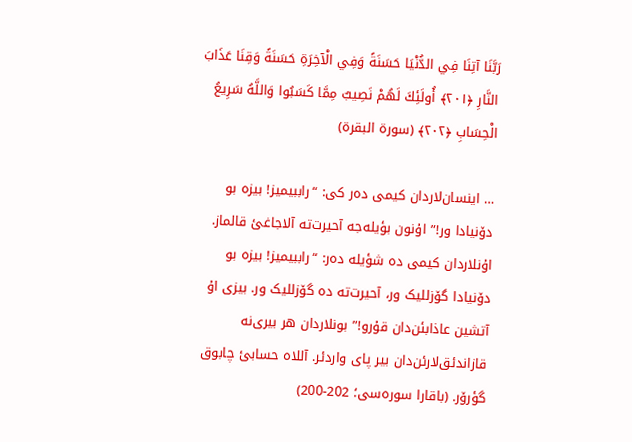رَبَّنَا آتِنَا فِي الدُّنْيَا حَسَنَةً وَفِي الْآخِرَةِ حَسَنَةً وَقِنَا عَذَابَ النَّارِ ﴿۲۰۱﴾ أُولَئِكَ لَهُمْ نَصِيبٌ مِمَّا كَسَبُوا وَاللَّهُ سَرِيعُ الْحِسَابِ ﴿۲۰۲﴾ (سورة البقرة)

… اینسان‌لاردان کیمی دەر کی: “راببیمیز! بیزە بو دۆنیادا ور!” اۇنون بؤیلەجە آحیرت‌تە آلاجاغئ قالماز. اۇنلاردان کیمی دە شؤیلە دەر: “راببیمیز! بیزە بو دۆنیادا گۆزللیک ور، آحیرت‌تە دە گۆزللیک ور. بیزی اۇ آتشین عاذابئن‌دان قۇرو!” بونلاردان هر بیری‌نە قازاندئق‌لارئن‌دان بیر پای واردئر. آللاە حسابئ چابوق گؤرۆر. (باقارا سورەسی؛ 202-200)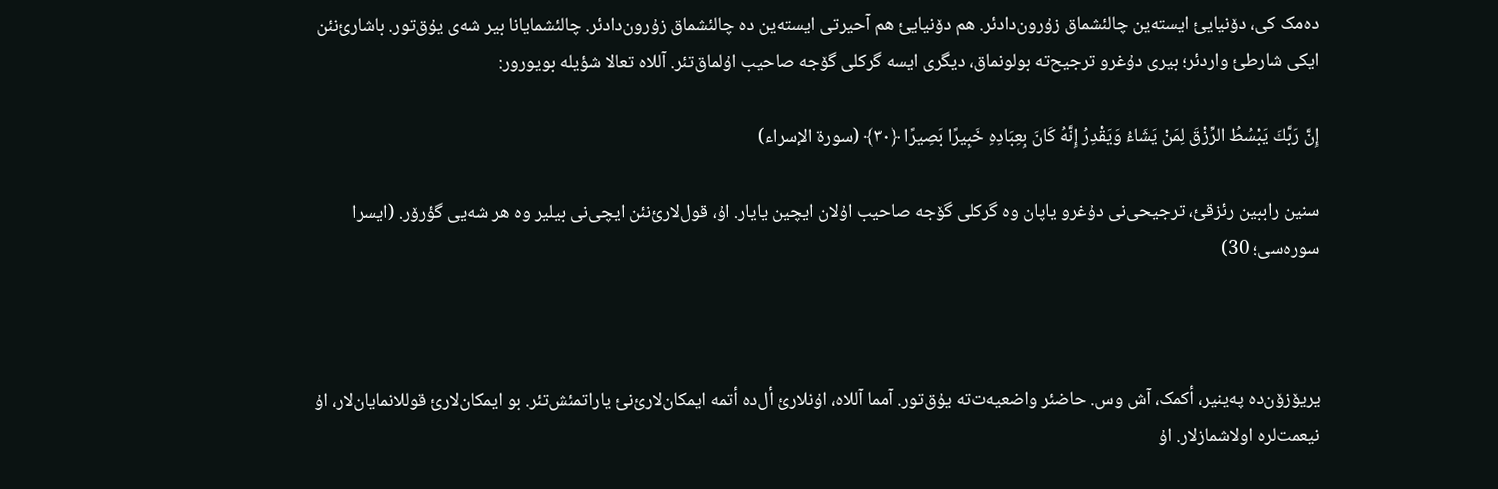دەمک کی، دۆنیایئ ایستەین چالئشماق زۇرون‌دادئر. هم دۆنیایئ هم آحیرتی ایستەین دە چالئشماق زۇرون‌دادئر. چالئشمایانا بیر شەی یۇق‌تور. باشارئ‌نئن ایکی شارطئ واردئر؛ بیری دۇغرو ترجیح‌تە بولونماق، دیگری ایسە گرکلی گۆجە صاحیب اۇلماق‌تئر. آللاە تعالا شؤیلە بویورور:

إِنَّ رَبَّكَ يَبْسُطُ الرِّزْقَ لِمَنْ يَشَاءُ وَيَقْدِرُ إِنَّهُ كَانَ بِعِبَادِهِ خَبِيرًا بَصِيرًا ﴿۳۰﴾ (سورة الإسراء)

سنین راببین رئزقئ، ترجیحی‌نی دۇغرو یاپان وە گرکلی گۆجە صاحیب اۇلان ایچین یایار. اۇ، قول‌لارئ‌نئن ایچی‌نی بیلیر وە هر شەیی گؤرۆر. (ایسرا سورەسی؛ 30)



یریۆزۆن‌دە پەینیر، أکمک، آش وس. حاضئر واضعیەت‌تە یۇق‌تور. آمما آللاە، اۇنلارئ أل‌دە أتمە ایمکان‌لارئ‌نئ یاراتمئش‌تئر. بو ایمکان‌لارئ قوللانمایان‌لار، اۇ نیعمت‌لرە اولاشمازلار. اۇ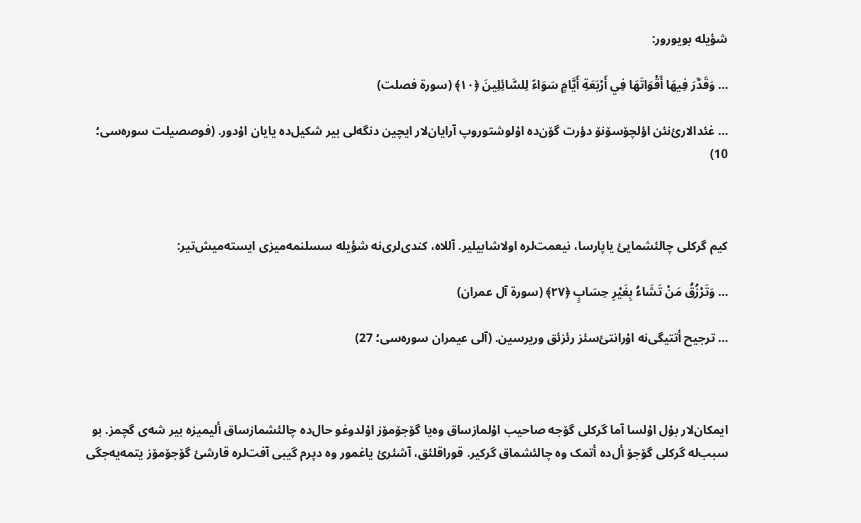شؤیلە بویورور:

… وَقَدَّرَ فِيهَا أَقْوَاتَهَا فِي أَرْبَعَةِ أَيَّامٍ سَوَاءً لِلسَّائِلِينَ ﴿۱۰﴾ (سورة فصلت)

… غئدالارئ‌نئن اؤلچۆسۆنۆ دؤرت گۆن‌دە اۇلوشتوروپ آرایان‌لار ایچین دنگەلی بیر شکیل‌دە یایان اۇدور. (فوصصیلت سورەسی؛ 10)



کیم گرکلی چالئشمایئ یاپارسا، نیعمت‌لرە اولاشابیلیر. آللاە، کندی‌لری‌نە شؤیلە سسلنمەمیزی ایستەمیش‌تیر:

… وَتَرْزُقُ مَنْ تَشَاءُ بِغَيْرِ حِسَابٍ ﴿۲۷﴾ (سورة آل عمران)

… ترجیح أتتیگی‌نە اۇرانتئ‌سئز رئزئق وریرسین. (آلی عیمران سورەسی؛ 27)



ایمکان‌لار بۇل اۇلسا آما گرکلی گۆجە صاحیب اۇلمازساق وەیا گۆجۆمۆز اۇلدوغو حال‌دە چالئشمازساق ألیمیزە بیر شەی گچمز. بو سبب‌لە گرکلی گۆجۆ أل‌دە أتمک وە چالئشماق گرکیر. قوراقلئق، آشئرئ یاغمور وە دپرم گیبی آفت‌لرە قارشئ گۆجۆمۆز یتمەیەجگی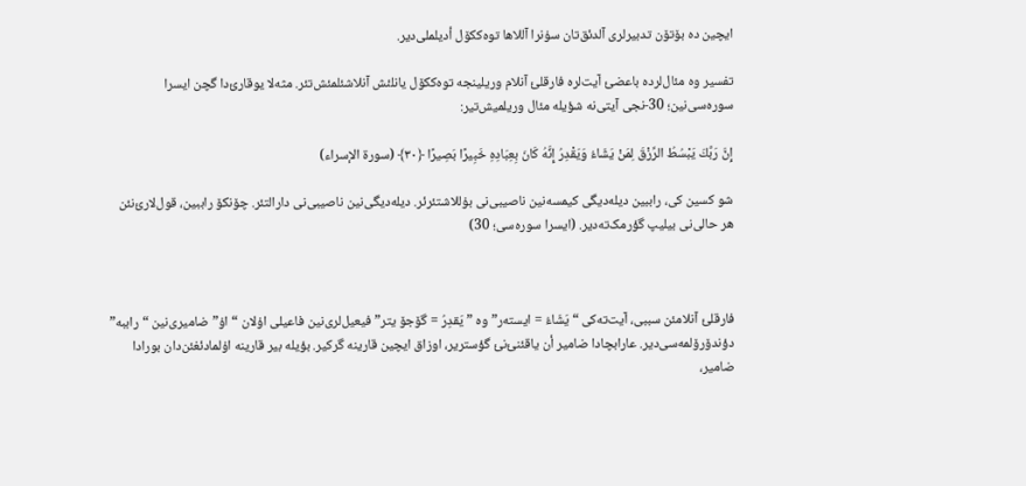ایچین دە بۆتۆن تدبیرلری آلدئق‌تان سۇنرا آللاها توەککۆل أدیلملی‌دیر.

تفسیر وە مئال‌لردە باعضئ آیت‌لرە فارقلئ آنلام وریلینجە توەککۆل یانلئش آنلاشئلمئش‌تئر. مثەلا یوقارئ‌دا گچن ایسرا سورەسی‌نین؛ 30-نجی آیتی‌نە شؤیلە مئال وریلمیش‌تیر:

إِنَّ رَبَّكَ يَبْسُطُ الرِّزْقَ لِمَنْ يَشَاءُ وَيَقْدِرُ إِنَّهُ كَانَ بِعِبَادِهِ خَبِيرًا بَصِيرًا ﴿۳۰﴾ (سورة الإسراء)

شو کسین کی، راببین دیلەدیگی کیمسەنین ناصیبی‌نی بۇللاشتئرئر. دیلەدیگی‌نین ناصیبی‌نی دارالتئر. چۆنکۆ راببین، قول‌لارئ‌نئن هر حالی‌نی بیلیپ گؤرمک‌تەدیر. (ایسرا سورەسی؛ 30)



فارقلئ آنلامئن سببی، آیت‌تەکی “یَشَاءُ = ایستەر” وە ” یَقدِرُ = گۆجۆ یتر” فیعیل‌لری‌نین فاعیلی اۇلان “اۇ” ضامیری‌نین “راببە” دؤندۆرۆلمەسی‌دیر. عارابچادا ضامیر أن یاقئنئ‌نئ گؤستریر، اوزاق ایچین قارینە گرکیر. بؤیلە بیر قارینە اۇلمادئغئن‌دان بورادا ضامیر،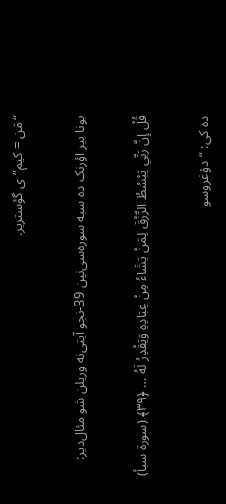“مَن = کیم”ی گؤستریر.

بونا بیر اؤرنک دە سبە سورەسی‌نین 39-نجو آیتی‌نە وریلن شو مئال‌دیر:

قُلْ إِنَّ رَبِّي يَبْسُطُ الرِّزْقَ لِمَنْ يَشَاءُ مِنْ عِبَادِهِ وَيَقْدِرُ لَهُ … ﴿۳۹﴾ (سورة سبأ)

دە کی: “دۇغروسو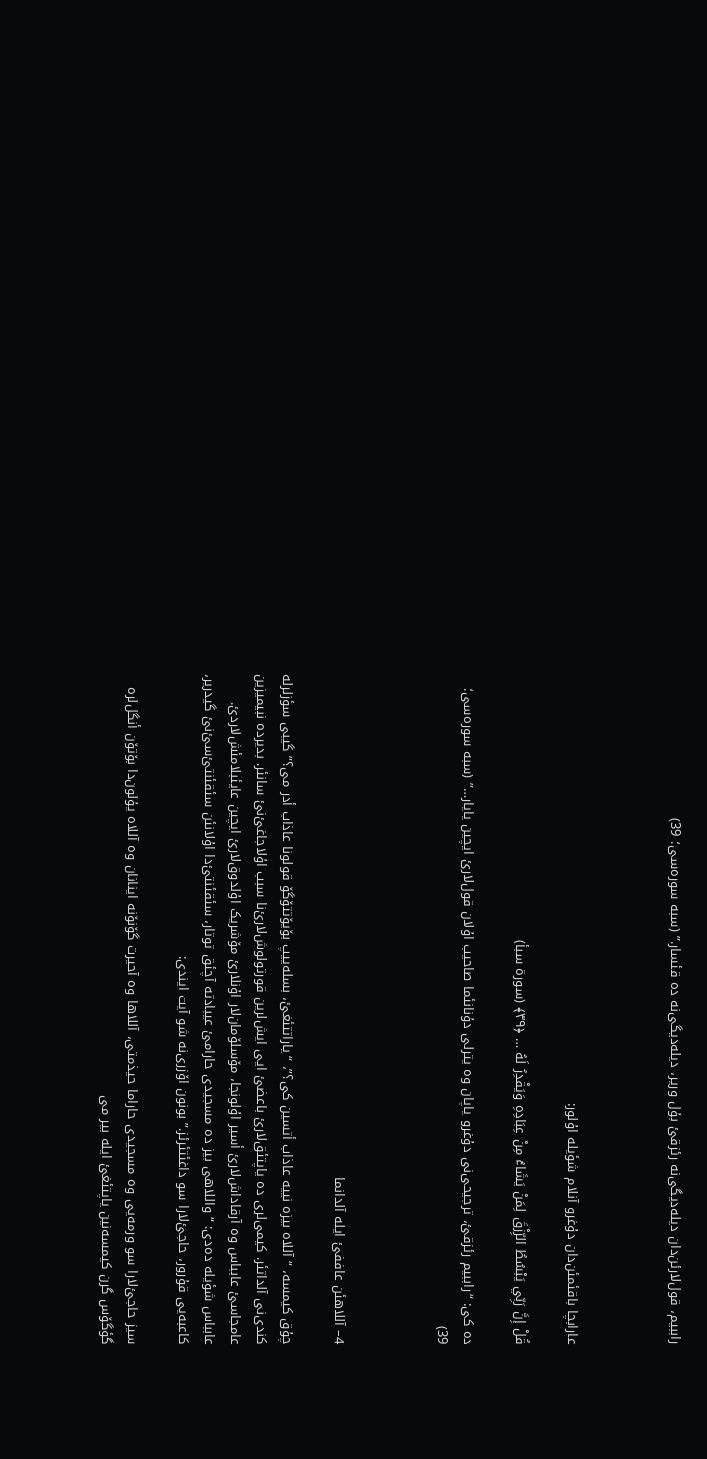راببیم، قول‌لارئن‌دان دیلەدیگی‌نە رئزقئ بۇل وریر، دیلەدیگی‌نە دە قئسار.” (سبە سورەسی؛ 39)



عارابچا باقئمئن‌دان دۇغرو آنلام شؤیلە اۇلور:

قُلْ إِنَّ رَبِّي يَبْسُطُ الرِّزْقَ لِمَنْ يَشَاءُ مِنْ عِبَادِهِ وَيَقْدِرُ لَهُ … ﴿۳۹﴾ (سورة سبأ)

دە کی: “راببیم رئزقئ، ترجیحی‌نی دۇغرو یاپان وە یترلی دۇنانئما صاحیب اۇلان قول‌لارئ ایچین یایار…” (سبە سورەسی؛ 39)



4– آللاهئن عاففئ ایلە آلدانما

چۇق کیمسە، “آللاە بیزە نییە عاذاب أتسین کی؟”، “یاراتتئغئ، بسلەییپ بۆیۆتتۆگۆ قولونا عاذاب أدر می؟” گیبی سؤزلرلە کندی‌نی آلداتئر. کیمی‌لری دە یاپتئق‌لارئ باعضئ ایی ایش‌لرین قورتولوش‌لارئ‌نا سبب اۇلاجاغئ‌نئ سانئر. بدیردە نبیمیزین عامجاسئ عابباس وە آرقاداش‌لارئ أسیر اۇلونجا، مۆسلۆمان‌لار اۇنلارئ مۆشریک اۇلدوق‌لارئ ایچین عایئبلامئش‌لاردئ. عابباس شؤیلە دەدی: “واللاهی بیز دە مسجیدی حارامئ عیبادتە آچئق توتار، سئقئنتئ‌دا اۇلانئن سئقئنتئ‌سئ‌نئ گیدریر، کاعبەیی قۇرور، حاجئ‌لارا سو داغئتئرئز.” بونون اۆزری‌نە شو آیت ایندی:

سیز حاجئ‌لارا سو ورمەیی وە مسجیدی حاراما حیذمتی، آللاها وە آحیرت گۆنۆنە اینانان وە آللاە یۇلون‌دا بۆتۆن أنگل‌لرە گؤگۆس گرن کیمسەنین یاپتئغئ ایلە بیر می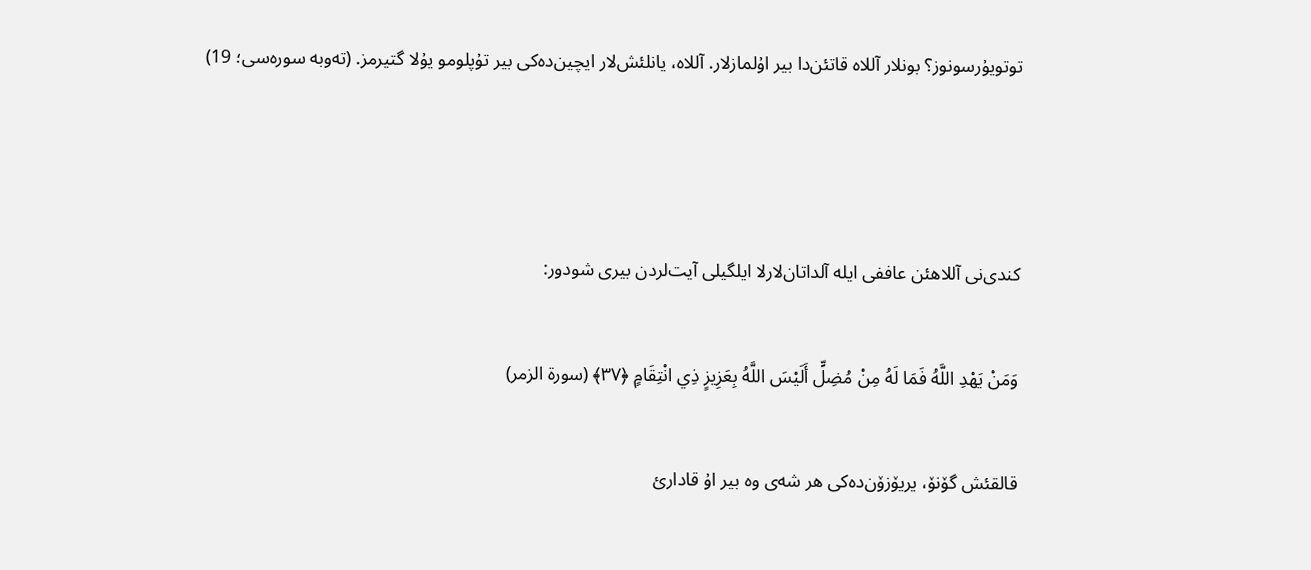توتویۇرسونوز؟ بونلار آللاە قاتئن‌دا بیر اۇلمازلار. آللاە، یانلئش‌لار ایچین‌دەکی بیر تۇپلومو یۇلا گتیرمز. (تەوبە سورەسی؛ 19)



کندی‌نی آللاهئن عاففی ایلە آلداتان‌لارلا ایلگیلی آیت‌لردن بیری شودور:

وَمَنْ يَهْدِ اللَّهُ فَمَا لَهُ مِنْ مُضِلٍّ أَلَيْسَ اللَّهُ بِعَزِيزٍ ذِي انْتِقَامٍ ﴿۳۷﴾ (سورة الزمر)

قالقئش گۆنۆ، یریۆزۆن‌دەکی هر شەی وە بیر اۇ قادارئ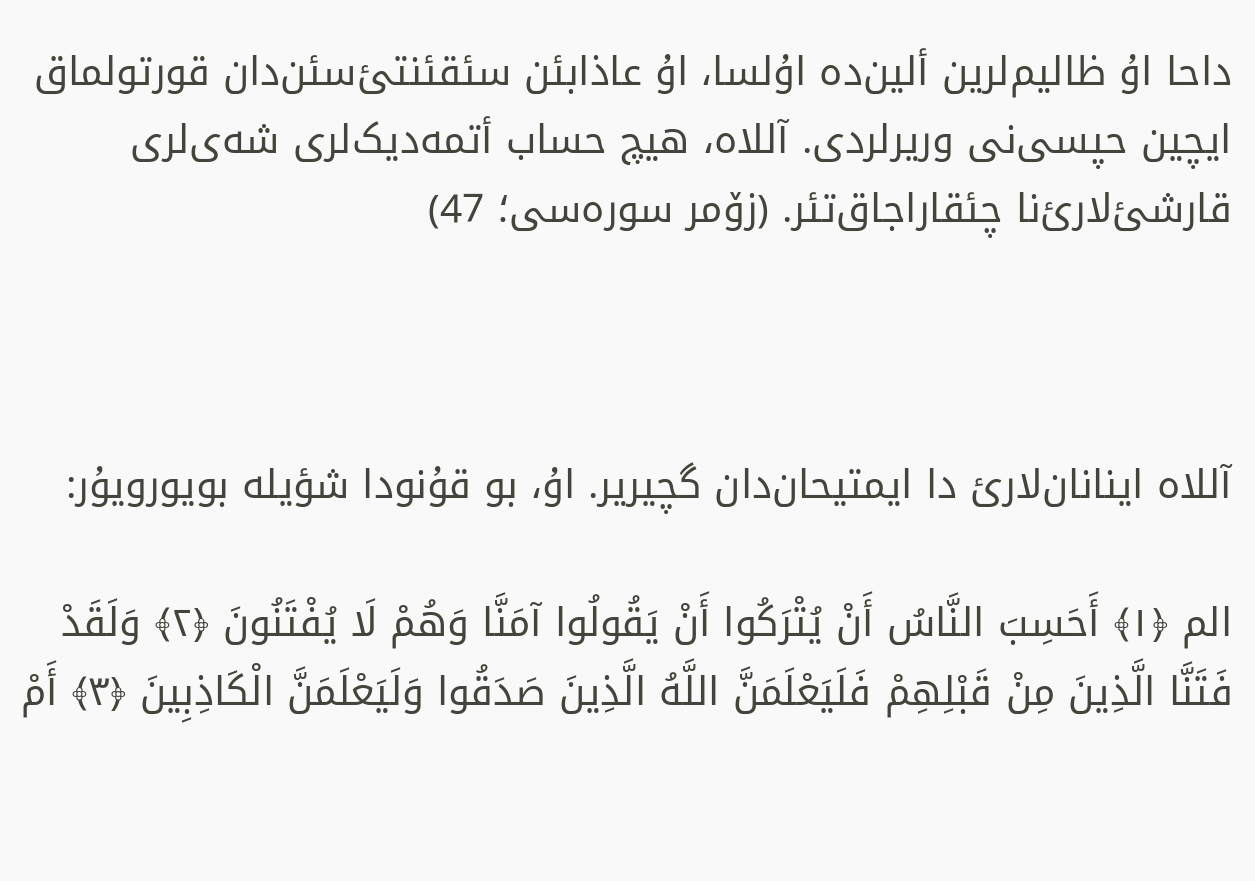داحا اۇ ظالیم‌لرین ألین‌دە اۇلسا، اۇ عاذابئن سئقئنتئ‌سئن‌دان قورتولماق ایچین حپسی‌نی وریرلردی. آللاە، هیچ حساب أتمەدیک‌لری شەی‌لری قارشئ‌لارئ‌نا چئقاراجاق‌تئر. (زۆمر سورەسی؛ 47)



آللاە اینانان‌لارئ دا ایمتیحان‌دان گچیریر. اۇ، بو قۇنودا شؤیلە بویورویۇر:

الم ﴿۱﴾ أَحَسِبَ النَّاسُ أَنْ يُتْرَكُوا أَنْ يَقُولُوا آمَنَّا وَهُمْ لَا يُفْتَنُونَ ﴿۲﴾ وَلَقَدْ فَتَنَّا الَّذِينَ مِنْ قَبْلِهِمْ فَلَيَعْلَمَنَّ اللَّهُ الَّذِينَ صَدَقُوا وَلَيَعْلَمَنَّ الْكَاذِبِينَ ﴿۳﴾ أَمْ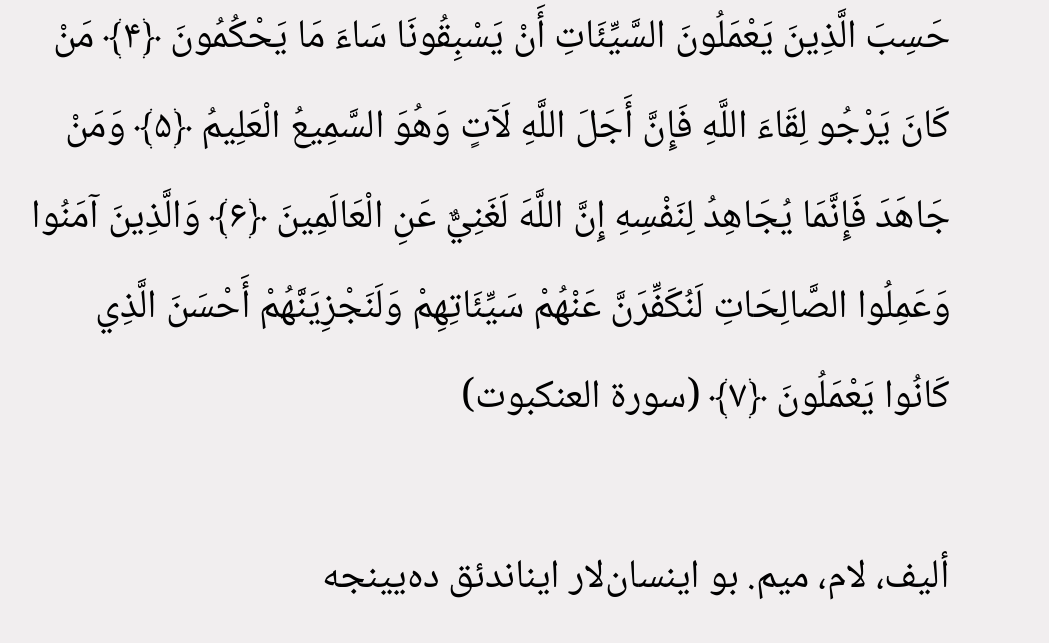حَسِبَ الَّذِينَ يَعْمَلُونَ السَّيِّئَاتِ أَنْ يَسْبِقُونَا سَاءَ مَا يَحْكُمُونَ ﴿۴﴾ مَنْ كَانَ يَرْجُو لِقَاءَ اللَّهِ فَإِنَّ أَجَلَ اللَّهِ لَآتٍ وَهُوَ السَّمِيعُ الْعَلِيمُ ﴿۵﴾ وَمَنْ جَاهَدَ فَإِنَّمَا يُجَاهِدُ لِنَفْسِهِ إِنَّ اللَّهَ لَغَنِيٌّ عَنِ الْعَالَمِينَ ﴿۶﴾ وَالَّذِينَ آمَنُوا وَعَمِلُوا الصَّالِحَاتِ لَنُكَفِّرَنَّ عَنْهُمْ سَيِّئَاتِهِمْ وَلَنَجْزِيَنَّهُمْ أَحْسَنَ الَّذِي كَانُوا يَعْمَلُونَ ﴿۷﴾ (سورة العنکبوت)

ألیف، لام، میم. بو اینسان‌لار ایناندئق دەیینجە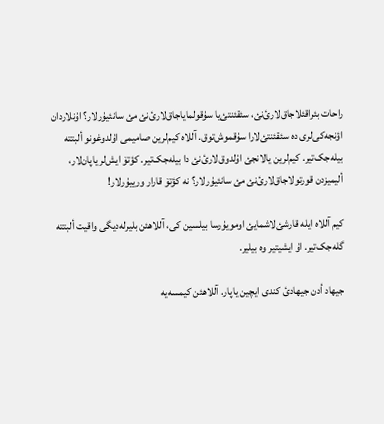راحات بئراقئلاجاق‌لارئ‌نئ، سئقئنتئ‌یا سۇقولمایاجاق‌لارئ‌نئ مئ سانئیۇرلار؟ اۇنلاردان اؤنجەکی‌لری دە سئقئنتئ‌لارا سۇقموش‌توق. آللاە کیم‌لرین صامیمی اۇلدوغونو ألبتتە بیلەجک‌تیر. کیم‌لرین یالانجئ اۇلدوق‌لارئ‌نئ دا بیلەجک‌تیر. کؤتۆ ایش‌لر یاپان‌لار، ألیمیزدن قورتولاجاق‌لارئ‌نئ مئ سانئیۇرلار؟ نە کؤتۆ قارار ورییۇرلار!

کیم آللاە ایلە قارشئ‌لاشمایئ اومویۇرسا بیلسین کی، آللاهئن بلیرلەدیگی واقیت ألبتتە گلەجک‌تیر. اۇ ایشیتیر وە بیلیر.

جیهاد أدن جیهادئ کندی ایچین یاپار. آللاهئن کیمسەیە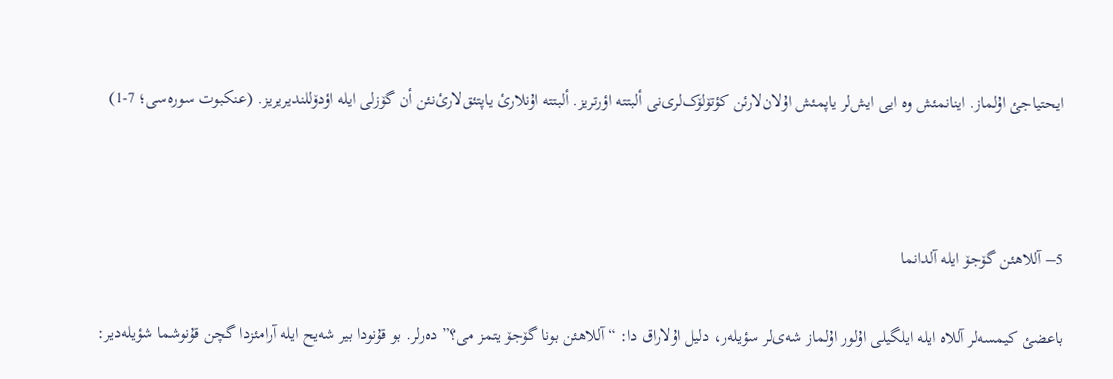ایحتیاجئ اۇلماز. اینانمئش وە ایی ایش‌لر یاپمئش اۇلان‌لارئن کؤتۆلۆک‌لری‌نی ألبتتە اؤرتریز. ألبتتە اۇنلارئ یاپتئق‌لارئ‌نئن أن گۆزلی ایلە اؤدۆللندیریریز. (عنکبوت سورەسی؛ 7-1)



5– آللاهئن گۆجۆ ایلە آلدانما

باعضئ کیمسەلر آللاە ایلە ایلگیلی اۇلور اۇلماز شەی‌لر سؤیلەر، دلیل اۇلاراق دا: “آللاهئن بونا گۆجۆ یتمز می؟” دەرلر. بو قۇنودا بیر شەیح ایلە آرامئزدا گچن قۇنوشما شؤیلەدیر: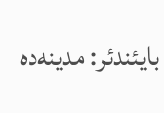بایئندئر: مدینەدە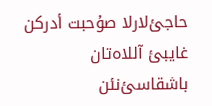حاجئ‌لارلا صۇحبت أدرکن غایبئ آللاەتان باشقاسئ‌نئن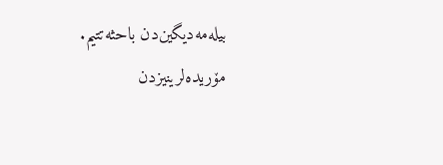بیلەمەدیگین‌دن باحثەتتیم. مۆریدەلرینیزدن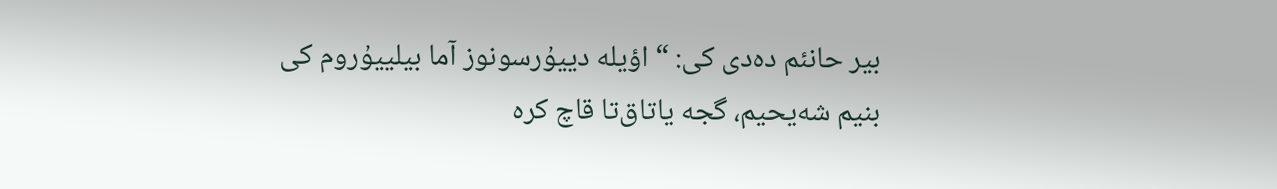بیر حانئم دەدی کی: “اؤیلە دییۇرسونوز آما بیلییۇروم کی بنیم شەیحیم، گجە یاتاق‌تا قاچ کرە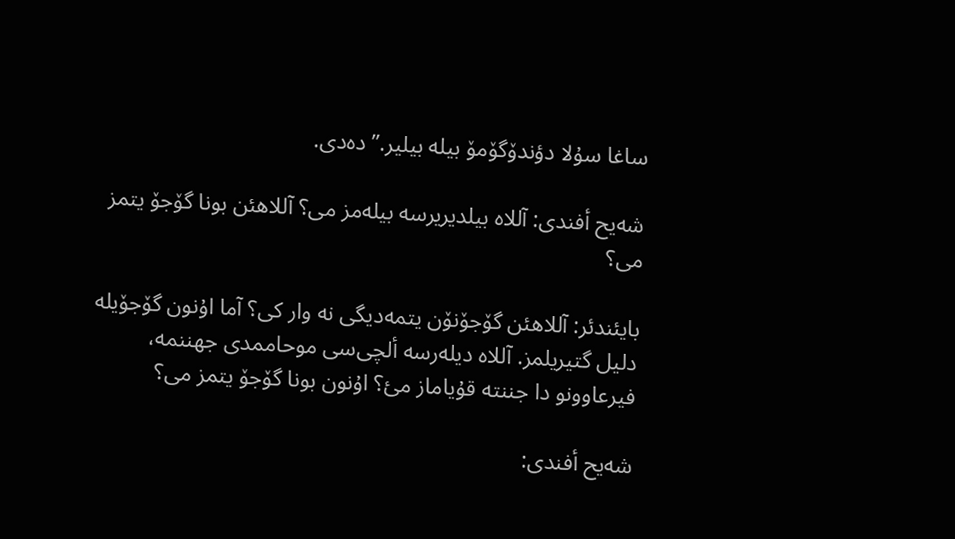ساغا سۇلا دؤندۆگۆمۆ بیلە بیلیر.” دەدی.

شەیح أفندی: آللاە بیلدیریرسە بیلەمز می؟ آللاهئن بونا گۆجۆ یتمز می؟

بایئندئر: آللاهئن گۆجۆنۆن یتمەدیگی نە وار کی؟ آما اۇنون گۆجۆیلە دلیل گتیریلمز. آللاە دیلەرسە ألچی‌سی موحاممدی جهننمە، فیرعاوونو دا جننتە قۇیاماز مئ؟ اۇنون بونا گۆجۆ یتمز می؟

شەیح أفندی: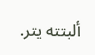ألبتتە یتر.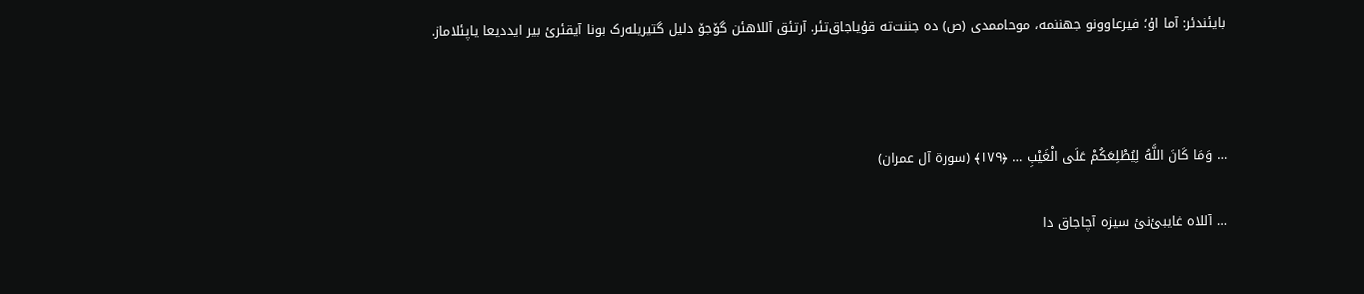بایئندئر: آما اۇ؛ فیرعاوونو جهننمە، موحاممدی (ص) دە جننت‌تە قۇیاجاق‌تئر. آرتئق آللاهئن گۆجۆ دلیل گتیریلەرک بونا آیقئرئ بیر ایددیعا یاپئلاماز.



… وَمَا كَانَ اللَّهُ لِيُطْلِعَكُمْ عَلَى الْغَيْبِ … ﴿۱۷۹﴾ (سورة آل عمران)

… آللاە غایبئ‌نئ سیزە آچاجاق دا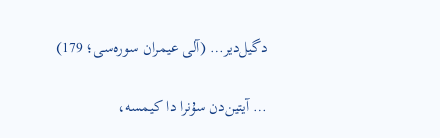دگیل‌دیر… (آلی عیمران سورەسی؛ 179)

… آیتین‌دن سۇنرا دا کیمسە،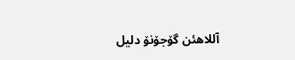آللاهئن گۆجۆنۆ دلیل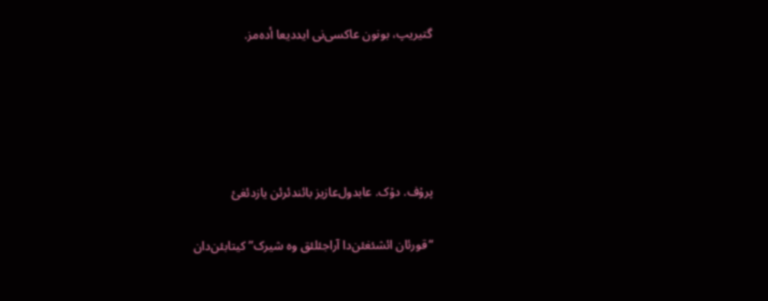گتیریپ، بونون عاکسی‌نی ایددیعا أدەمز.





پرۇف. دۇک. عابدول‌عازیز بائندئرئن یازدئغئ

“قورئان ائشئغئن‌دا آراجئلئق وە شیرک” کیتابئن‌دان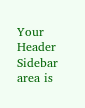Your Header Sidebar area is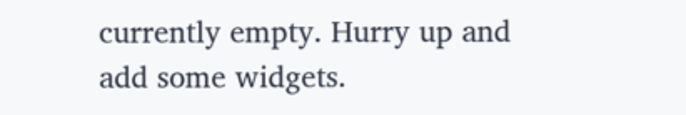currently empty. Hurry up and add some widgets.